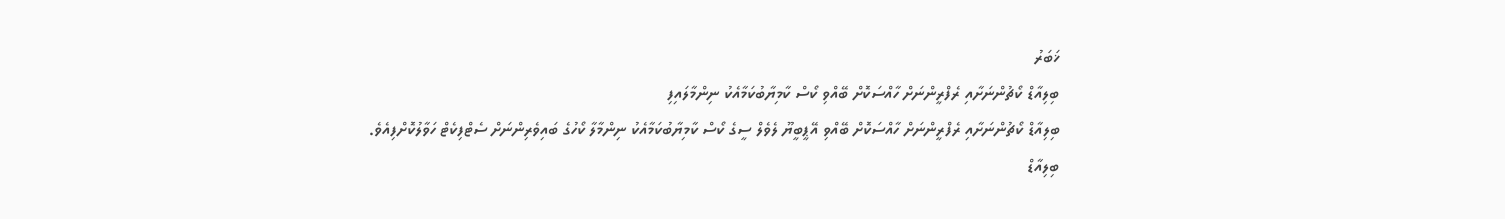ޚަބަރު
ބިލިއާޑް ކޯޗުންނަށާއި ރެފްރީންނަށް ހާއްސަކޮށް ބޭއްވި ކޯސް ކާމިޔާބުކަމާއެކު ނިންމާލައިފި
ބިލިއާޑް ކޯޗުންނަށާއި ރެފްރީންނަށް ހާއްސަކޮށް ބޭއްވި އޭޕީބީޔޫ ލެވެލް ސީގެ ކޯސް ކާމިޔާބުކަމާއެކު ނިންމާލާ ކޯހުގެ ބައިވެރިންނަށް ސެޓްފިކެޓް ހަވާލުކޮށްފިއެވެ.
ބިލިއާޑް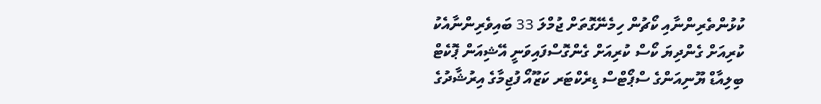ކުޅުންތެރިންނާއި ކޯޗުން ހިމެނޭގޮތަށް ޖުމްލަ 33 ބައިވެރިންނާއެކު ކުރިއަށް ގެންދިޔަ ކޯސް ކުރިއަށް ގެންގޮސްފައިވަނީ އޭޝިއަން ޕޮކެޓް ބިލިއާޑް ޔޫނިއަންގެ ސްޕޯޓްސް ޑިރެކްޓަރ ކަޒޫއޯ ފުޖިމާގެ އިރުޝާދުގެ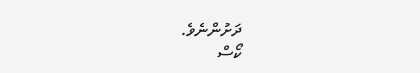ދަށުންނެވެ.
ކޯސް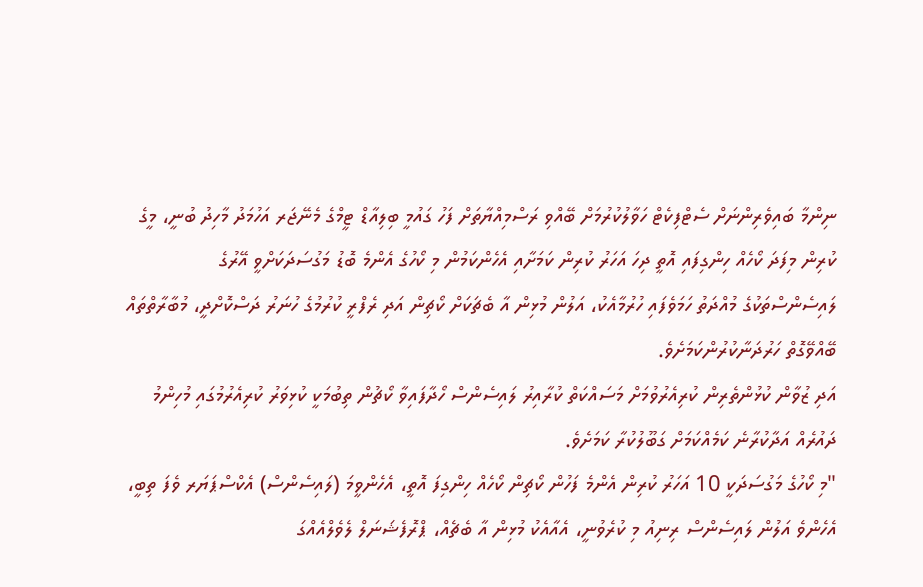ނިންމާ ބައިވެރިންނަށް ސެޓްފިކެޓް ހަވާލުކުރުމަށް ބޭއްވި ރަސްމިއްޔާތަށް ފަހު ގައުމީ ބިލިއާޑް ޓީމްގެ މެނޭޖަރ އަހުމަދު މާހިދު ބުނީ، މީގެ ކުރިން މިފަދަ ކޯހެއް ހިންގިފައި އޮތީ ދިހަ އަހަރު ކުރިން ކަމަށާއި އެހެންކަމުން މި ކޯހުގެ އެންމެ ބޮޑު މަގުސަދަކަށްވީ އޭރުގެ ލައިސެންސްތަކުގެ މުއްދަތު ހަމަވެފައި ހުރުމާއެކު، އަލުން މުޅިން އާ ބެޗަކަށް ކޯޗިން އަދި ރެފްރީ ކުރުމުގެ ހުނަރު ދަސްކޮށްދީ، މުބާރާތްތައް ބޭއްވޭގޮތް ހަރުދަނާކުރުންކަމަށެވެ.
އަދި ޒުވާން ކުޅުންތެރިން ކުރިއެރުވުމަށް މަސައްކަތް ކުރާއިރު ލައިސެންސް ހޯދާފައިވާ ކޯޗުން ތިބުމަކީ ކުޅިވަރު ކުރިއެރުމުގައި މުހިންމު ދައުރެއް އަދާކުރާނެ ކަމެއްކަމަށް ގަބޫލުކުރާ ކަމަށެވެ.
"މި ކޯހުގެ މަގުސަދަކީ 10 އަހަރު ކުރިން އެންމެ ފަހުން ކޯޗިން ކޯހެއް ހިންގިފަ އޮތީ، އެހެންވީމަ (ލައިސެންސް) އެކްސްޕަޔަރ ވެފަ ތިބީ، އެހެންވެ އަލުން ލައިސެންސް ރިނިއު މި ކުރެވުނީ، އެއާއެކު މުޅިން އާ ބެޗެއް، ޕްރޮފެޝަނަލް ލެވެލްއެއްގަ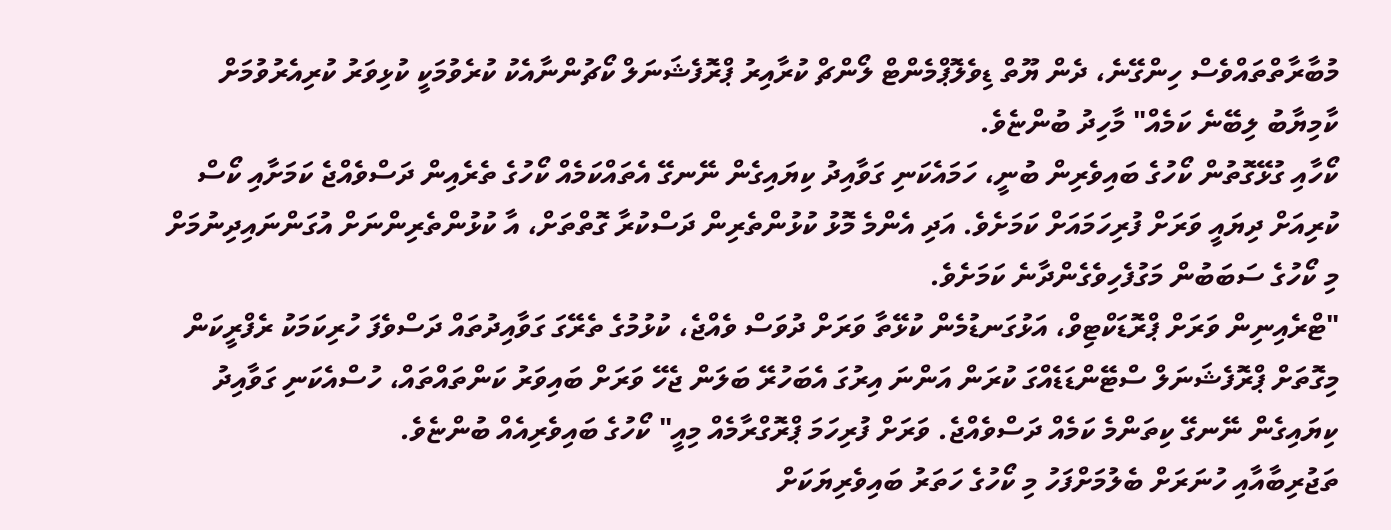މުބާރާތްތައްވެސް ހިންގޭނެ، ދެން ޔޫތް ޑިވެލޮޕްމެންޓް ލޯންޗް ކުރާއިރު ޕްރޮފެޝަނަލް ކޯޗުންނާއެކު ކުރެވުމަކީ ކުޅިވަރު ކުރިއެރުވުމަށް ކާމިޔާބު ލިބޭނެ ކަމެއް" މާހިދު ބުންޏެވެ.
ކޯހާއި ގުޅޭގޮތުން ކޯހުގެ ބައިވެރިން ބުނީ، ހަމައެކަނި ގަވާއިދު ކިޔައިގެން ނޭނގޭ އެތައްކަމެއް ކޯހުގެ ތެރެއިން ދަސްވެއްޖެ ކަމަށާއި ކޯސް ކުރިއަށް ދިޔައީ ވަރަށް ފުރިހަމައަށް ކަމަށެވެ. އަދި އެންމެ މޮޅު ކުޅުންތެރިން ދަސްކުރާ ގޮތްތަށް، އާ ކުޅުންތެރިންނަށް އުގަންނައިދިނުމަށް މި ކޯހުގެ ސަބަބުން މަގުފެހިވެގެންދާނެ ކަމަށެވެ.
"ޓްރެއިނިން ވަރަށް ޕްރޮޑަކްޓިވް، އަޅުގަނޑުމެން ކުޅޭތާ ވަރަށް ދުވަސް ވެއްޖެ، ކުޅުމުގެ ތެރޭގަ ގަވާއިދުތައް ދަސްވެފަ ހުރިކަމަކު ރެފްރީކަން މިގޮތަށް ޕްރޮފެޝަނަލް ސްޓޭންޑަޑެއްގަ ކުރަން އަންނަ އިރުގަ އެބަހުރޭ ބަލަން ޖެހޭ ވަރަށް ބައިވަރު ކަންތައްތައް، ހުސްއެކަނި ގަވާއިދު ކިޔައިގެން ނޭނގޭ ކިތަންމެ ކަމެއް ދަސްވެއްޖެ. ވަރަށް ފުރިހަމަ ޕްރޮގްރާމެއް މިއީ" ކޯހުގެ ބައިވެރިއެއް ބުންޏެވެ.
ތަޖުރިބާއާއި ހުނަރަށް ބެލުމަށްފަހު މި ކޯހުގެ ހަތަރު ބައިވެރިޔަކަށް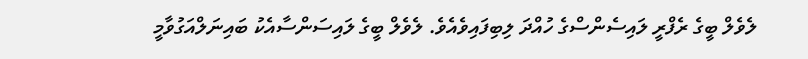ލެވެލް ބީގެ ރެފްރީ ލައިސެންސްގެ ހުއްދަ ލިބިފައިވެއެވެ. ލެވެލް ބީގެ ލައިސަންސާއެކު ބައިނަލްއަގުވާމީ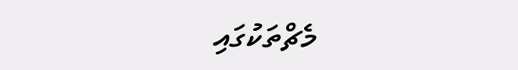މެޗްތަކުގައި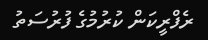ރެފްރީކަން ކުރުމުގެ ފުރުސަތު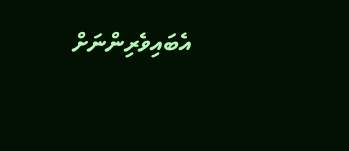އެބައިވެރިންނަށް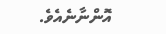އޮންނާނެއެވެ.